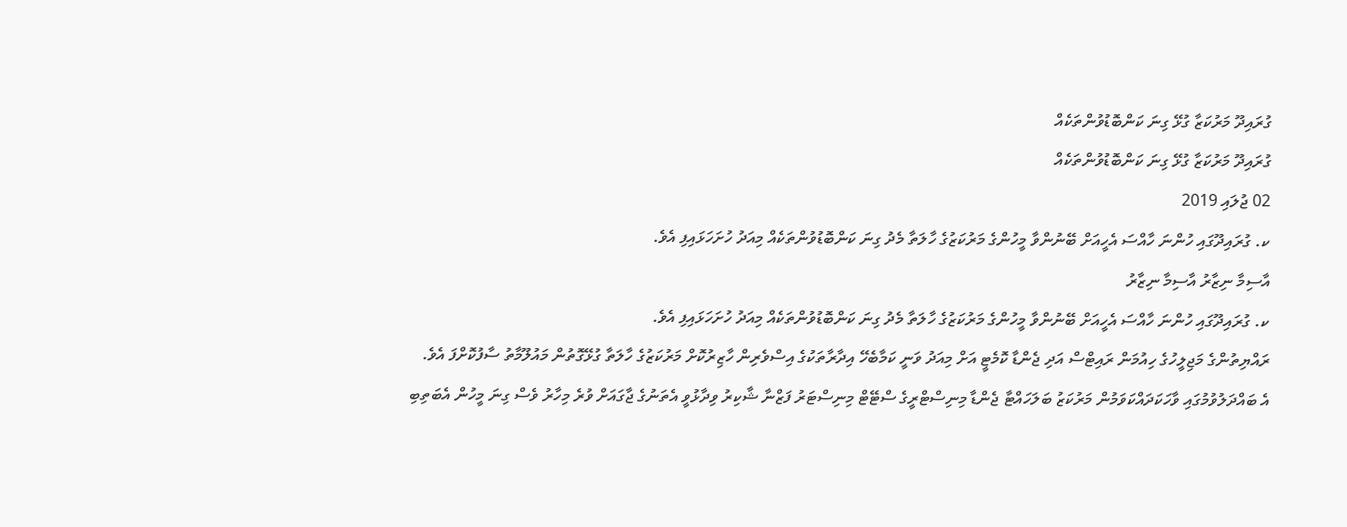ގުރައިދޫ މަރުކަޒާ ގުޅޭ ގިނަ ކަންބޮޑުވުންތަކެއް
ގުރައިދޫ މަރުކަޒާ ގުޅޭ ގިނަ ކަންބޮޑުވުންތަކެއް
02 ޖުލައި 2019
ކ. ގުރައިދޫގައި ހުންނަ ހާއްސަ އެހީއަށް ބޭނުންވާ މީހުންގެ މަރުކަޒުގެ ހާލަތާ މެދު ގިނަ ކަންބޮޑުވުންތަކެއް މިއަދު ހުށަހަޅައިފި އެވެ.
އާސިމާ ނިޒާރު އާސިމާ ނިޒާރު
ކ. ގުރައިދޫގައި ހުންނަ ހާއްސަ އެހީއަށް ބޭނުންވާ މީހުންގެ މަރުކަޒުގެ ހާލަތާ މެދު ގިނަ ކަންބޮޑުވުންތަކެއް މިއަދު ހުށަހަޅައިފި އެވެ.
ރައްޔިތުންގެ މަޖިލީހުގެ ހިއުމަން ރައިޓްސް އަދި ޖެންޑާ ކޮމެޓީ އަށް މިއަދު ވަނީ ކަމާބެހޭ އިދާރާތަކުގެ އިސްވެރިން ހާޒިރުކޮށް މަރުކަޒުގެ ހާލަތާ ގުޅޭގޮތުން މައުލޫމާތު ސާފުކޮށްފަ އެވެ.
އެ ބައްދަލުވުމުގައި ވާހަކަދައްކަވަމުން މަރުކަޒު ބަލަހައްޓާ ޖެންޑާ މިނިސްޓްރީގެ ސްޓޭޓް މިނިސްޓަރު ފަޒްނާ ޝާކިރު ވިދާޅުވީ އެތަނުގެ ޖާގައަށް ވުރެ މިހާރު ވެސް ގިނަ މީހުން އެބަތިބި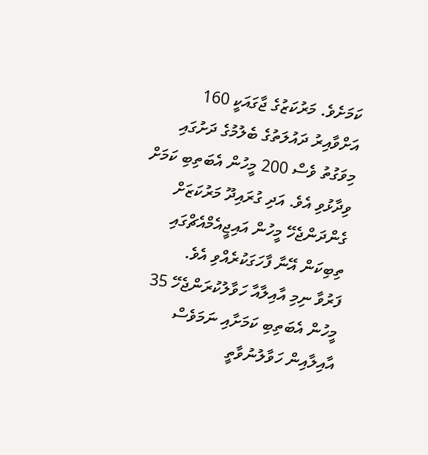ކަމަށެވެ. މަރުކަޒުގެ ޖާގައަކީ 160 އަށްވާއިރު ދައުލަތުގެ ބެލުމުގެ ދަށުގައި މިވަގުތު ވެސް 200 މީހުން އެބަތިބި ކަމަށް ވިދާޅުވި އެވެ. އަދި ގުރައިދޫ މަރުކަޒަށް ގެންދަންޖެހޭ މީހުން އައިޖީއެމްއެޗްގައި ތިބިކަން އޭނާ ފާހަގަކުރެއްވި އެވެ.
ފަރުވާ ނިމި އާއިލާއާ ހަވާލުކުރަންޖެހޭ 35 މީހުން އެބަތިބި ކަމަށާއި ނަމަވެސް އާއިލާއިން ހަވާލުނުވާތީ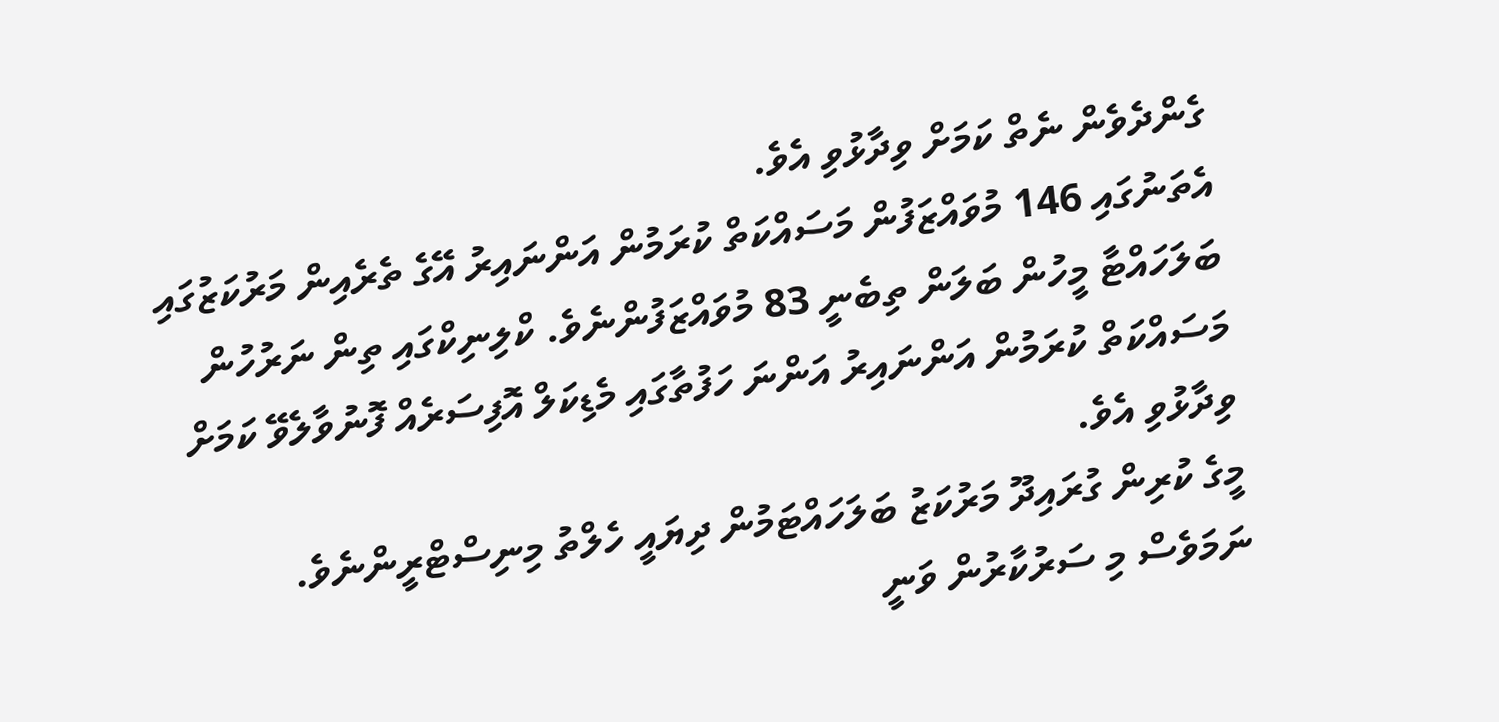ގެންދެވެން ނެތް ކަމަށް ވިދާޅުވި އެވެ.
އެތަނުގައި 146 މުވައްޒަފުން މަސައްކަތް ކުރަމުން އަންނައިރު އޭގެ ތެރެއިން މަރުކަޒުގައި ބަލަހައްޓާ މީހުން ބަލަން ތިބެނީ 83 މުވައްޒަފުންނެވެ. ކްލިނިކްގައި ތިން ނަރުހުން މަސައްކަތް ކުރަމުން އަންނައިރު އަންނަ ހަފުތާގައި މެޑިކަލް އޮފިސަރެއް ފޮނުވާލެވޭ ކަމަށް ވިދާޅުވި އެވެ.
މީގެ ކުރިން ގުރައިދޫ މަރުކަޒު ބަލަހައްޓަމުން ދިޔައީ ހެލްތު މިނިސްޓްރީންނެވެ. ނަމަވެސް މި ސަރުކާރުން ވަނީ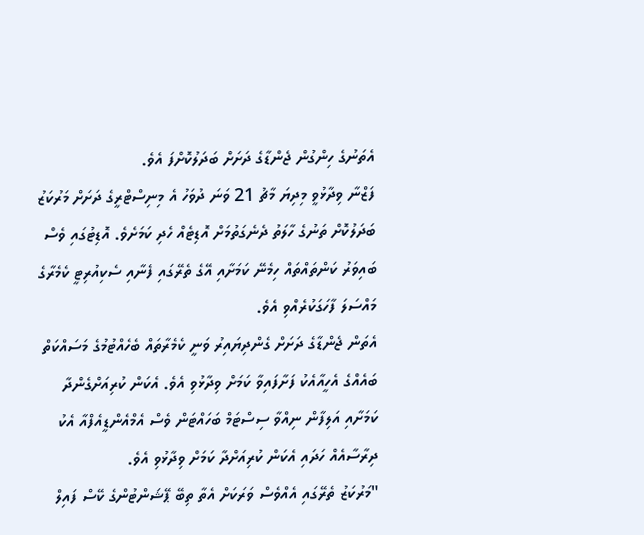އެތަނުގެ ހިންގުން ޖެންޑާގެ ދަށަށް ބަދަލުކޮށްފަ އެވެ.
ފަޒްނާ ވިދާޅުވީ މިދިޔަ މާޗު 21 ވަނަ ދުވަހު އެ މިނިސްޓްރީގެ ދަށަށް މަރުކަޒު ބަދަލުކޮށް ތަނުގެ ހާލަތު ދެނެގަތުމަށް އޮޑިޓެއް ހެދި ކަމަށެވެ. އޮޑިޓުގައި ވެސް ބައިވަރު ކަންތައްތައް ހިމެނޭ ކަމަށާއި އޭގެ ތެރޭގައި ފެނާއި ސެކިއުރިޓީ ކެމެރާގެ މައްސަލަ ފާހަގަކުރެއްވި އެވެ.
އެތަން ޖެންޑާގެ ދަށަށް ގެންދިޔައިރު ވަނީ ކެމެރާތައް ބެހެއްޓުމުގެ މަސައްކަތް ބައެއްގެ އެހީއާއެކު ފަށާފައިވާ ކަމަށް ވިދާޅުވި އެވެ. އެކަން ކުރިއަށްގެންދާ ކަމަށާއި އަލިފާން ނިއްވާ ސިސްޓަމް ބަހައްޓަން ވެސް އެމްއެންޑީއެފްއާ އެކު ދިރާސާއެއް ހަދައި އެކަން ކުރިއަށްދާ ކަމަށް ވިދާޅުވި އެވެ.
"މަރުކަޒު ތެރޭގައި އެއްވެސް ވަރަކަށް އެތާ ތިބޭ ޕޭޝަންޓުންގެ ކޭސް ފައިލް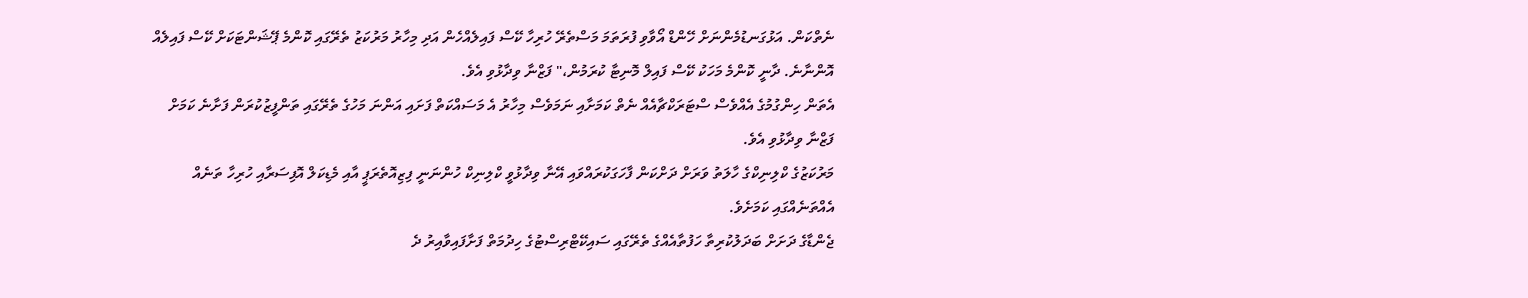ނެތްކަން. އަޅުގަނޑުމެންނަށް ހޭންޑް އޯވާވި ފުރަތަމަ މަސްތެރޭ ހުރިހާ ކޭސް ފައިލެއްހެން އަދި މިހާރު މަރުކަޒު ތެރޭގައި ކޮންމެ ޕޭޝަންޓަކަށް ކޭސް ފައިލެއް އޮންނާނެ. ދާނީ ކޮންމެ މަހަކު ކޭސް ފައިލް މޮނިޓާ ކުރަމުން،" ފަޒްނާ ވިދާޅުވި އެވެ.
އެތަން ހިންގުމުގެ އެއްވެސް ސްޓަރަކްޗާއެއް ނެތް ކަމަށާއި ނަމަވެސް މިހާރު އެ މަސައްކަތް ފަށައި އަންނަ މަހުގެ ތެރޭގައި ތަންފީޒުކުރަން ފަށާނެ ކަމަށް ފަޒްނާ ވިދާޅުވި އެވެ.
މަރުކަޒުގެ ކްލިނިކްގެ ހާލަތު ވަރަށް ދަށްކަން ފާހަގަކުރައްވައި އޭނާ ވިދާޅުވީ ކްލިނިކް ހުންނަނީ ފިޒިއޮތެރަޕީ އާއި މެޑިކަލް އޮފިސަރާއި ހުރިހާ ތަނެއް އެއްތަނެއްގައި ކަމަށެވެ.
ޖެންޑާގެ ދަށަށް ބަދަލުކުރިތާ ހަފުތާއެއްގެ ތެރޭގައި ސައިކޭޓްރިސްޓުގެ ހިދުމަތް ފަށާފައިވާއިރު ދެ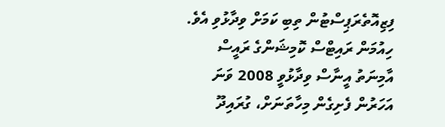ފިޒިއޮތެރަޕިސްޓުން ތިބި ކަމަށް ވިދާޅުވި އެވެ.
ހިއުމަން ރައިޓްސް ކޮމިޝަންގެ ރައީސް އާމިނަތު އީނާސް ވިދާޅުވީ 2008 ވަނަ އަހަރުން ފެށިގެން މިހާތަނަށް، ގުރައިދޫ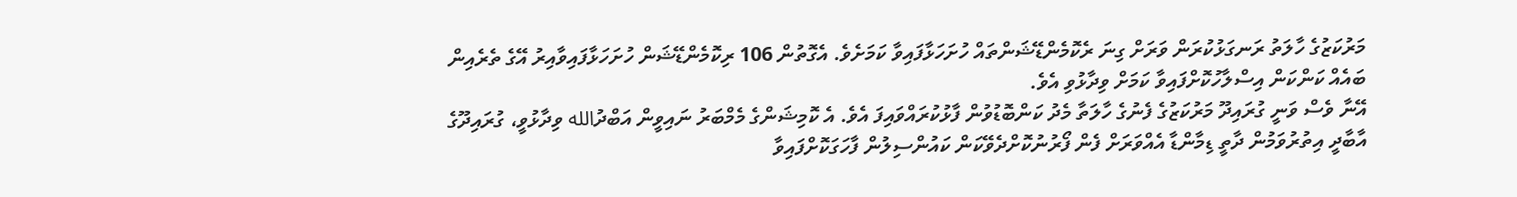މަރުކަޒުގެ ހާލަތު ރަނގަޅުކުރަން ވަރަށް ގިނަ ރެކޮމެންޑޭޝަންތައް ހުށަހަޅާފައިވާ ކަމަށެވެ. އެގޮތުން 106 ރިކޮމެންޑޭޝަން ހުށަހަޅާފައިވާއިރު އޭގެ ތެރެއިން ބައެއް ކަންކަން އިސްލާހުކޮށްފައިވާ ކަމަށް ވިދާޅުވި އެވެ.
އޭނާ ވެސް ވަނީ ގުރައިދޫ މަރުކަޒުގެ ފެނުގެ ހާލަތާ މެދު ކަންބޮޑުވުން ފާޅުކުރައްވައިފަ އެވެ. އެ ކޮމިޝަންގެ މެމްބަރު ނައިވީން އަބްދުالله ވިދާޅުވީ، ގުރައިދޫގެ އާބާދީ އިތުރުވަމުން ދާތީ ޑިމާންޑާ އެއްވަރަށް ފެން ފޯރުނުކޮށްދެވޭކަން ކައުންސިލުން ފާހަގަކޮށްފައިވާ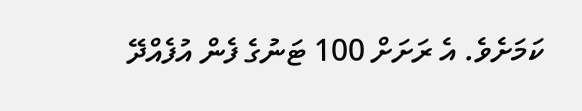ކަމަށެވެ. އެ ރަށަށް 100 ޓަނުގެ ފެން އުފެއްދޭ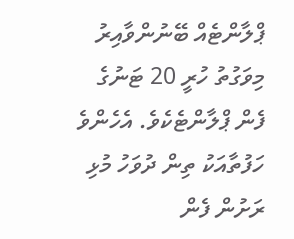ޕްލާންޓެއް ބޭނުންވާއިރު މިވަގުތު ހުރީ 20 ޓަނުގެ ފެން ޕްލާންޓެކެވެ. އެހެންވެ ހަފުތާއަކު ތިން ދުވަހު މުޅި ރަށުން ފެން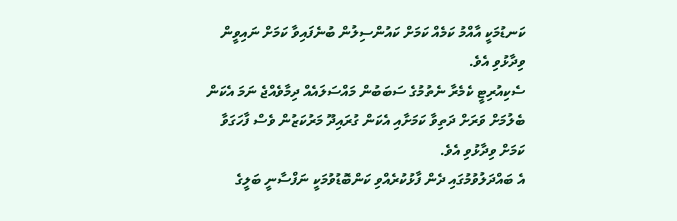ކަނޑުމަކީ އާއްމު ކަމެއް ކަމަށް ކައުންސިލުން ބުނެފައިވާ ކަމަށް ނައިވީން ވިދާޅުވި އެވެ.
ސެކިއުރިޓީ ކެމެރާ ނެތުމުގެ ސަބަބުން މައްސަލައެއް ދިމާވެއްޖެ ނަމަ އެކަން ބެލުމަށް ވަރަށް ދަތިވާ ކަމަށާއި އެކަން ގުރައިދޫ މަރުކަޒުން ވެސް ފާހަގަވާ ކަމަށް ވިދާޅުވި އެވެ.
އެ ބައްދަލުވުމުގައި ދެން ފާޅުކުރެއްވި ކަންބޮޑުވުމަކީ ނަފްސާނީ ބަލީގެ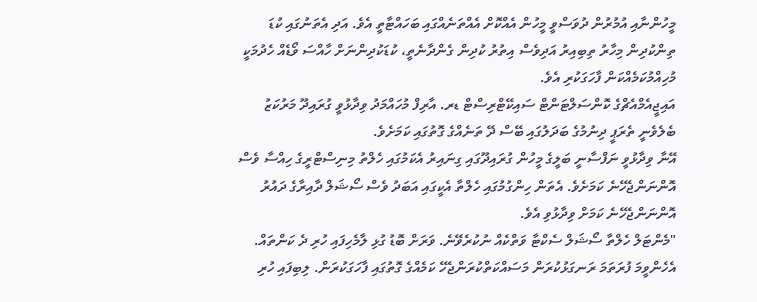މީހުންނާއި އުމުރުން ދުވަސްވީ މީހުން އެއްކޮށް އެއްތަނެއްގައި ބަހައްޓާތީ އެވެ. އަދި އެތަނުގައި ކުޑަ ތިންކުދިން މިހާރު ތިބިއިރު އަދިވެސް އިތުރު ކުދިން ގެންދާނެތީ، ކުޑަކުދިންނަށް ހާއްސަ ވޯޑެއް ހެދުމަކީ މުހިއްމުކަމެއްކަން ފާހަގަކުރި އެވެ.
އައިޖީއެމްއެޗްގެ ކޮންސަލްޓަންޓް ސައިކޭޓްރިސްޓް ޑރ. އާރިފް މުހައްމަދު ވިދާޅުވީ ގުރައިދޫ މަރުކަޒު ބެލެވެނީ ތެރަޕީ ދިނުމުގެ ބަދަލުގައި ބޭސް ދޭ ތަނެއްގެ ގޮތުގައި ކަމަށެވެ.
އޭނާ ވިދާޅުވީ ނަފްސާނީ ބަލީގެ މީހުން ގުރައިދޫގައި ގިނައިރު އެކަމުގައި ހެލްތު މިނިސްޓްރީގެ ހިއްސާ ވެސް އޮންނަންޖެހޭނެ ކަމަށެވެ. އެތަން ހިންގުމުގައި ހެލްތާ އެކީގައި އަބަދު ވެސް ސޯޝަލް ދާއިރާގެ ދައުރު އޮންނަންޖެހޭނެ ކަމަށް ވިދާޅުވި އެވެ.
"މެންޓަލް ހެލްތާ ސޯޝަލް ސެކްޓާ ވަތްކެއް ނުކުރެވޭނެ. ވަރަށް ބޮޑު ގުޅި ލާމެހިފައި ހުރި ދެ ކަންތައް. އެހެންވީމަ ފުރަތަމަ ރަނގަޅުކުރަން މަސައްކަތްކުރަންޖެހޭ ކަމެއްގެ ގޮތުގައި ފާހަގަކުރަން. ލިބިފައި ހުރި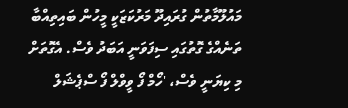މައުލޫމާތުން ގުރައިދޫ މަރުކަޒަކީ މީހުން ބައިތިއްބާ ތަނެއްގެ ގޮތުގައި ސިފަވަނީ އަބަދު ވެސް. އެގޮތަށް މި ކިޔަނީ ވެސް، 'ހޯމް ފޯ ވީވްލް ފޯ ސްޕެޝަލް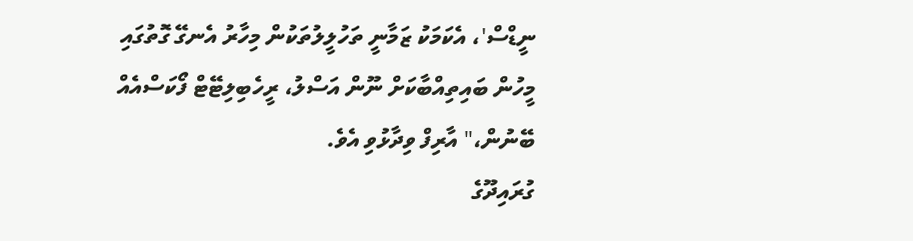ނީޑްސް'، އެކަމަކު ޒަމާނީ ތަހުލީލުތަކުން މިހާރު އެނގޭ ގޮތުގައި މީހުން ބައިތިއްބާކަށް ނޫން އަސްލު، ރީހެބިލިޓޭޓް ފޯކަސްއެއް ބޭނުން،" އާރިފް ވިދާޅުވި އެވެ.
ގުރައިދޫގެ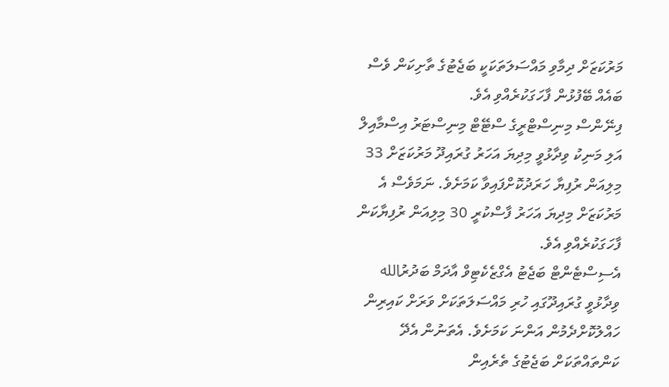މަރުކަޒަށް ދިމާވި މައްސަލަތަކަކީ ބަޖެޓުގެ ތާށިކަން ވެސް ބައެއް ބޭފުޅުން ފާހަގަކުރެއްވި އެވެ.
ފިނޭންސް މިނިސްޓްރީގެ ސްޓޭޓް މިނިސްޓަރު އިސްމާއިލް އަލި މަނިކު ވިދާޅުވީ މިދިޔަ އަހަރު ގުރައިދޫ މަރުކަޒަށް 33 މިލިއަން ރުފިޔާ ހަރަދުކޮށްފައިވާ ކަމަށެވެ. ނަމަވެސް އެ މަރުކަޒަށް މިދިޔަ އަހަރު ފާސްކުރީ 30 މިލިއަން ރުފިޔާކަން ފާހަގަކުރެއްވި އެވެ.
އެސިސްޓެންޓް ބަޖެޓު އެގްޒެކެޓިވް އާދަމް ބަދުރުالله ވިދާޅުވީ ގުރައިދޫގައި ހުރި މައްސަލަތަކަށް ވަރަށް ކައިރިން ހައްލުކޮށްދެމުން އަންނަ ކަމަށެވެ. އެތަނުން އެދޭ ކަންތައްތަކަށް ބަޖެޓުގެ ތެރެއިން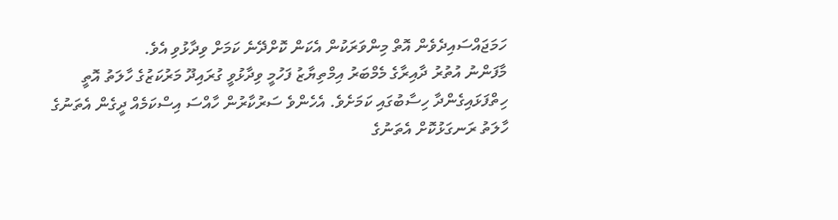ހަމަޖައްސައިދެވެން އޮތް މިންވަރަކުން އެކަން ކޮށްދޭނެ ކަމަށް ވިދާޅުވި އެވެ.
މާފަންނު އުތުރު ދާއިރާގެ މެމްބަރު އިމްތިޔާޒު ފަހުމީ ވިދާޅުވީ ގުރައިދޫ މަރުކަޒުގެ ހާލަތު އޮތީ ހިތްފަޅައިގެންދާ ހިސާބުގައި ކަމަށެވެ. އެހެންވެ ސަރުކާރުން ހާއްސަ އިސްކަމެއް ދީގެން އެތަނުގެ ހާލަތު ރަނގަޅުކޮށް އެތަނުގެ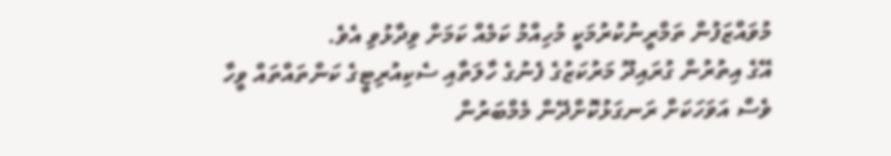މުވައްޒަފުން ތަމްރީނުކުރުމަކީ މުހިއްމު ކަމެއް ކަމަށް ވިދާޅުވި އެވެ.
އޭގެ އިތުރުން ގުރައިދޫ މަރުކަޒުގެ ފެނުގެ ހާލަތާއި ސެކިއުރިޓީގެ ކަންތައްތައް ވީހާ ވެސް އަވަހަކަށް ރަނގަޅުކޮށްދޭން މެމްބަރުން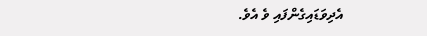އެދިވަޑައިގެންފައި ވެ އެވެ.